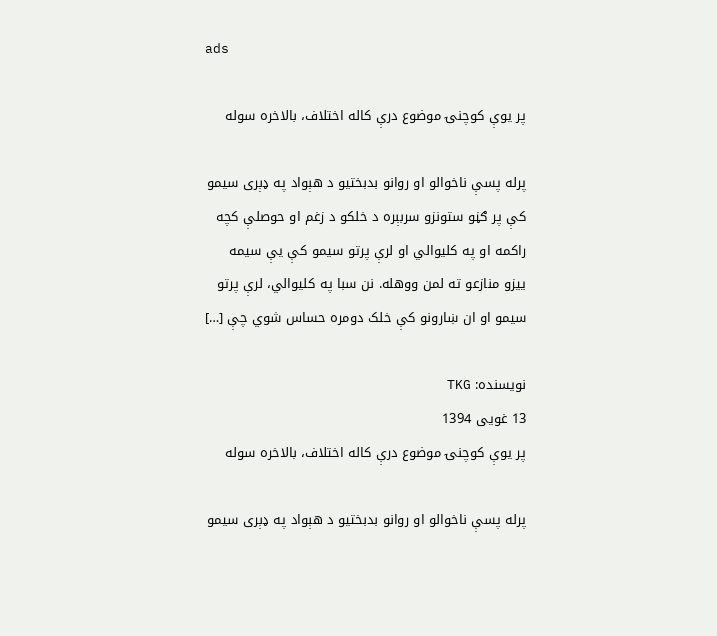ads

پر یوې کوچنۍ موضوع درې کاله اختلاف، بالاخره سوله

پرله پسې ناخوالو او روانو بدبختیو د هېواد په ډېری سیمو کې پر ګڼو ستونزو سربېره د خلکو د زغم او حوصلې کچه راکمه او په کلیوالي او لرې پرتو سیمو کې یې سیمه ییزو منازعو ته لمن ووهله. نن سبا په کلیوالي، لرې پرتو سیمو او ان ښارونو کې خلک دومره حساس شوي چې […]

نویسنده: TKG
13 غویی 1394
پر یوې کوچنۍ موضوع درې کاله اختلاف، بالاخره سوله

پرله پسې ناخوالو او روانو بدبختیو د هېواد په ډېری سیمو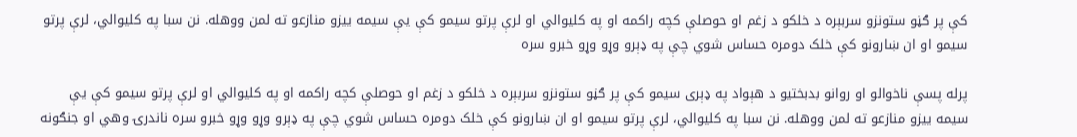کې پر ګڼو ستونزو سربېره د خلکو د زغم او حوصلې کچه راکمه او په کلیوالي او لرې پرتو سیمو کې یې سیمه ییزو منازعو ته لمن ووهله. نن سبا په کلیوالي، لرې پرتو سیمو او ان ښارونو کې خلک دومره حساس شوي چې په ډېرو وړو وړو خبرو سره

پرله پسې ناخوالو او روانو بدبختیو د هېواد په ډېری سیمو کې پر ګڼو ستونزو سربېره د خلکو د زغم او حوصلې کچه راکمه او په کلیوالي او لرې پرتو سیمو کې یې سیمه ییزو منازعو ته لمن ووهله. نن سبا په کلیوالي، لرې پرتو سیمو او ان ښارونو کې خلک دومره حساس شوي چې په ډېرو وړو وړو خبرو سره ناندرۍ وهي او جنګونه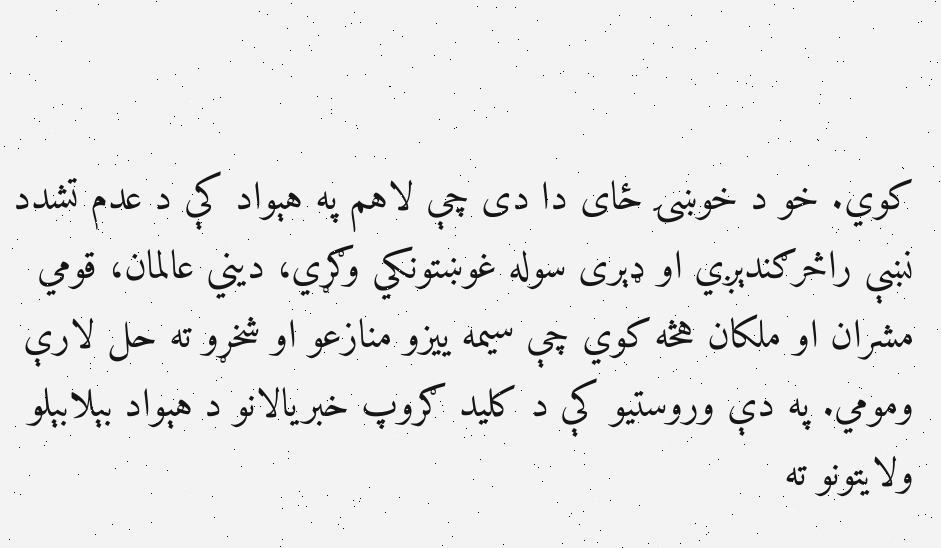کوي. خو د خوښۍ ځای دا دی چې لاهم په هېواد کې د عدم تشدد نښې راڅرګندېږي او ډېری سوله غوښتونکي وګړي، دیني عالمان، قومي مشران او ملکان هڅه کوي چې سیمه ییزو منازعو او شخړو ته حل لارې ومومي. په دې وروستیو کې د کلید ګروپ خبریالانو د هېواد بېلابېلو ولایتونو ته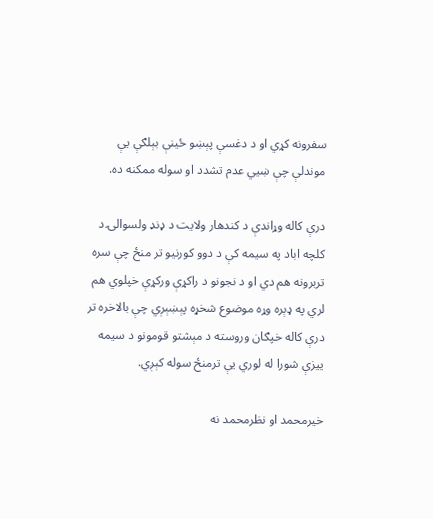سفرونه کړي او د دغسې پېښو ځینې بېلګې یې موندلې چې ښيي عدم تشدد او سوله ممکنه ده.

درې کاله وړاندې د کندهار ولایت د ډنډ ولسوالۍ د کلچه اباد په سیمه کې د دوو کورنیو تر منځ چې سره تربرونه هم دي او د نجونو د راکړې ورکړې خپلوي هم لري په ډېره وړه موضوع شخړه پېښېږي چې بالاخره تر درې کاله خپګان وروسته د مېشتو قومونو د سیمه ییزې شورا له لوري یې ترمنځ سوله کېږي.

خیرمحمد او نظرمحمد نه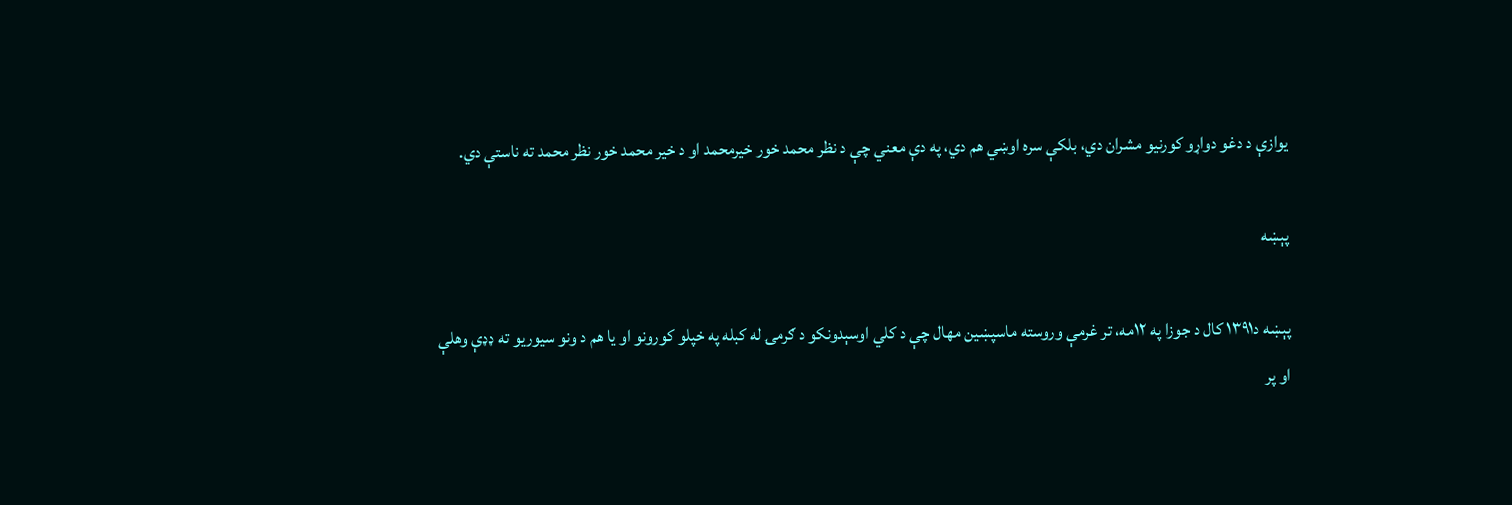یوازې د دغو دواړو کورنیو مشران دي، بلکې سره اوښي هم دي، په دې معني چې د نظر محمد خور خیرمحمد او د خیر محمد خور نظر محمد ته ناستې دي.

پېښه

پېښه د۱۳۹۱ کال د جوزا په ۱۲مه، تر غرمې وروسته ماسپښین مهال چې د کلي اوسېدونکو د ګرمۍ له کبله په خپلو کورونو او یا هم د ونو سیوریو ته ډډې وهلې او پر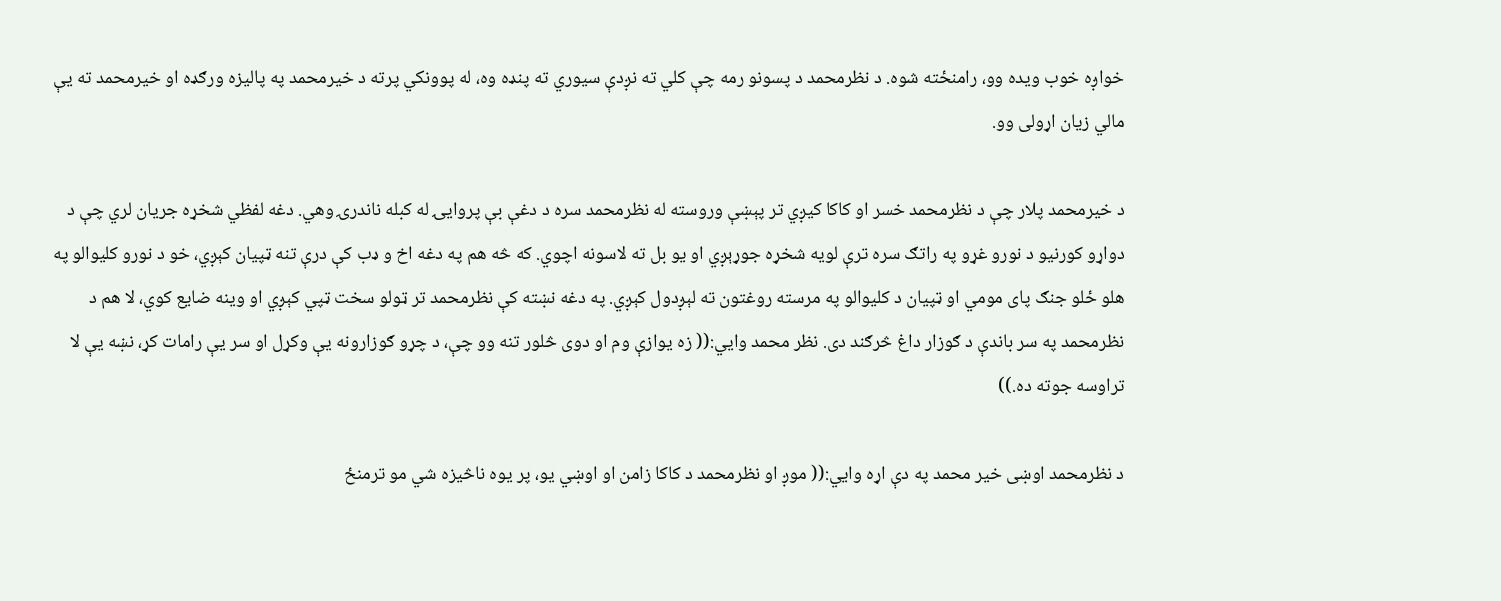خواږه خوب ویده وو، رامنځته شوه. د نظرمحمد د پسونو رمه چې کلي ته نږدې سیوري ته پنډه وه، له پوونکي پرته د خیرمحمد په پالیزه ورګډه او خیرمحمد ته یې مالي زیان اړولی وو.

د خیرمحمد پلار چې د نظرمحمد خسر او کاکا کیږي تر پېښې وروسته له نظرمحمد سره د دغې بې پروايۍ له کبله ناندرۍ وهي. دغه لفظي شخړه جریان لري چې د دواړو کورنیو د نورو غړو په راتګ سره ترې لویه شخړه جوړېږي او یو بل ته لاسونه اچوي. که څه هم په دغه اخ و ډب کې درې تنه ټپیان کېږي، خو د نورو کلیوالو په هلو ځلو جنګ پای مومي او ټپیان د کلیوالو په مرسته روغتون ته لېږدول کېږي. په دغه نښته کې نظرمحمد تر ټولو سخت ټپي کېږي او وینه ضایع کوي، لا هم د نظرمحمد په سر باندې د ګوزار داغ څرګند دی. نظر محمد وايي:(( زه یوازې وم او دوی څلور تنه وو چې، د چړو ګوزارونه یې وکړل او سر یې رامات کړ، نښه یې لا تراوسه جوته ده.))

د نظرمحمد اوښی خیر محمد په دې اړه وايي:(( موږ او نظرمحمد د کاکا زامن او اوښي یو، پر یوه ناڅیزه شي مو ترمنځ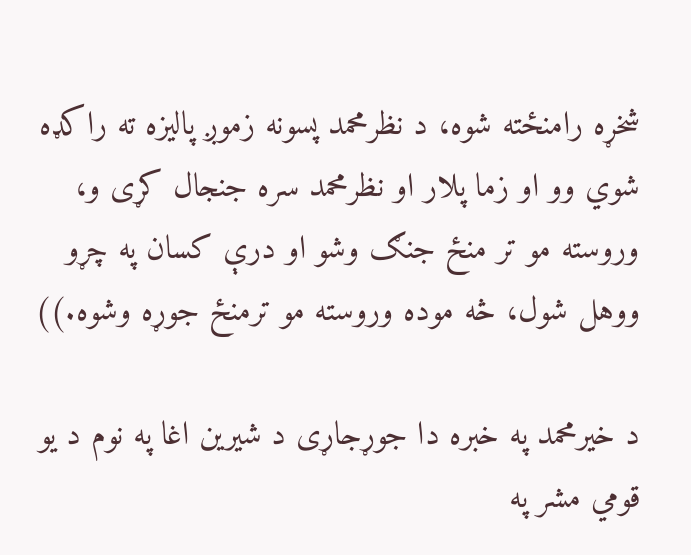شخړه رامنځته شوه، د نظرمحمد پسونه زموږ پالیزه ته راکډه شوي وو او زما پلار او نظرمحمد سره جنجال کړی و، وروسته مو تر منځ جنګ وشو او درې کسان په چړو ووهل شول، څه موده وروسته مو ترمنځ جوړه وشوه.))

د خیرمحمد په خبره دا جوړجاړی د شیرین اغا په نوم د یو قومي مشر په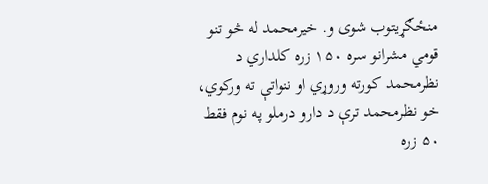منځګړیتوب شوی و. خیرمحمد له څو تنو قومي مشرانو سره ۱۵۰ زره کلداري د نظرمحمد کورته وروړي او ننواتې ته ورکوي، خو نظرمحمد ترې د دارو درملو په نوم فقط ۵۰ زره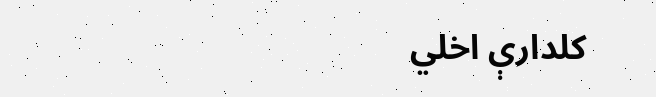کلدارې اخلي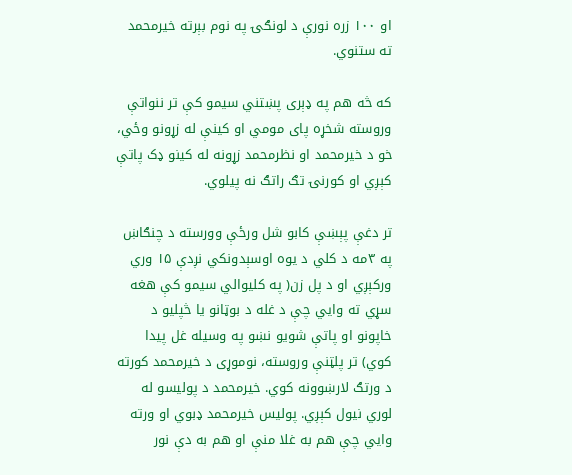او ۱۰۰ زره نورې د لونګۍ په نوم بېرته خیرمحمد ته ستنوي.

که څه هم په ډېری پښتني سیمو کې تر ننواتې وروسته شخړه پای مومي او کینې له زړونو وځي، خو د خیرمحمد او نظرمحمد زړونه له کینو ډک پاتې کېږي او کورنۍ تګ راتګ نه پیلوي.

تر دغې پېښې کابو شل ورځې وورسته د چنګاښ په ۳مه د کلي د یوه اوسېدونکي نږدې ۱۵ وري ورکېږي او د پل زن( په کلیوالي سیمو کې هغه سړي ته وايي چې د غله د بوټانو یا څپلیو د خاپونو او پاتې شویو نښو په وسیله غل پیدا کوي) تر پلټنې وروسته، نوموړی د خیرمحمد کورته د ورتګ لارښوونه کوي. خیرمحمد د پولیسو له لوري نیول کېږي. پولیس خیرمحمد ډبوي او ورته وايي چې هم به غلا منې او هم به دې نور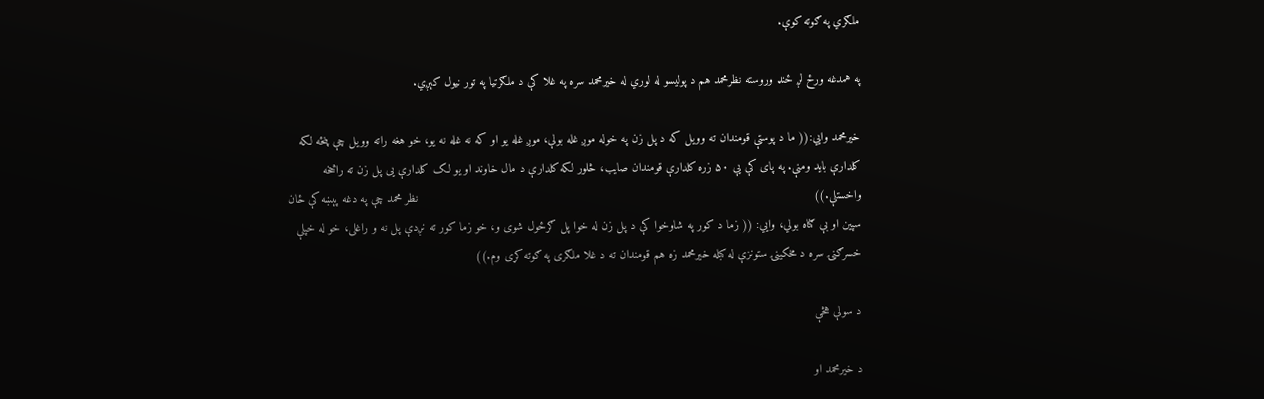ملګري په ګوته کوې.

په همدغه ورځ لږ ځنډ وروسته نظرمحمد هم د پولیسو له لوري له خیرمحمد سره په غلا کې د ملګرتیا په تور نیول کېږي.

خیرمحمد وایي:(( ما د پوستې قومندان ته وویل که د پل زن په خوله موږ غله بولې، موږ غله یو او که نه غله نه یو، خو هغه راته وویل چې پنځه لکه کلدارې باید ومنې. په پای کې یې ۵۰ زره کلدارې قومندان صایب، څلور لکه کلدارې د مال خاوند او یو لک کلدارې یی پل زن ته راڅخه واخستلې.))                                                                                                                 نظر محمد چې په دغه پېښه کې ځان سپین او بې ګناه بولي، وايي: (( زما د کور په شاوخوا کې د پل زن له خوا پل ګرځول شوی و، خو زما کور ته نږدې پل نه و راغلی، خو له خپلې خسرګنۍ سره د مخکینۍ ستونزې له کبله خیرمحمد زه هم قومندان ته د غلا ملګری په ګوته کړی وم.))

د سولې هڅې

د خیرمحمد او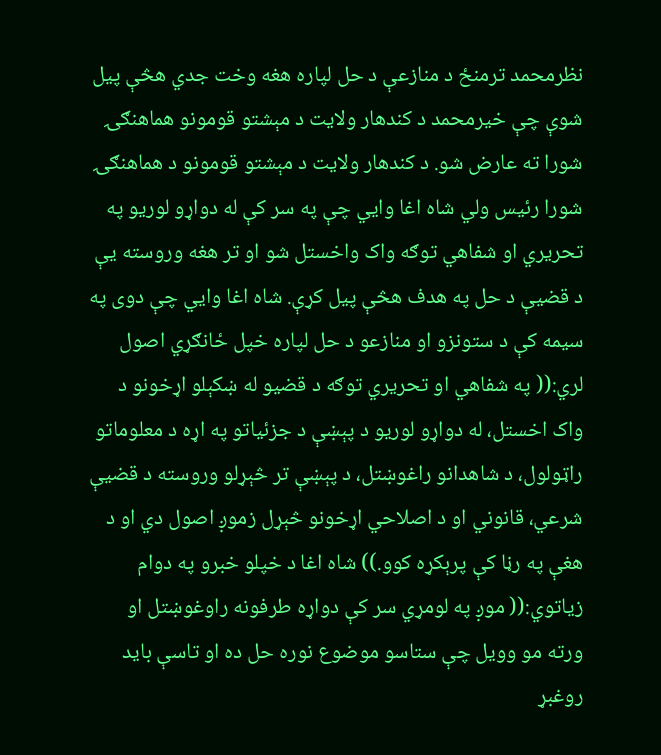نظرمحمد ترمنځ د منازعې د حل لپاره هغه وخت جدي هڅې پیل شوې چې خیرمحمد د کندهار ولایت د مېشتو قومونو هماهنګۍ شورا ته عارض شو. د کندهار ولایت د مېشتو قومونو د هماهنګۍ شورا رئیس ولي شاه اغا وايي چې په سر کې له دواړو لوریو په تحریري او شفاهي توګه واک واخستل شو او تر هغه وروسته یې د قضیې د حل په هدف هڅې پیل کړې. شاه اغا وايي چې دوی په سیمه کې د ستونزو او منازعو د حل لپاره خپل ځانګړي اصول لري:(( په شفاهي او تحریري توګه د قضیو له ښکېلو اړخونو د واک اخستل، له دواړو لوریو د پېښې د جزئیاتو په اړه د معلوماتو راټولول، د شاهدانو راغوښتل، د پېښې تر څېړلو وروسته د قضیې شرعي، قانوني او د اصلاحي اړخونو څېړل زموږ اصول دي او د هغې په رڼا کې پرېکړه کوو.)) شاه اغا د خپلو خبرو په دوام زیاتوي:(( موږ په لومړي سر کې دواړه طرفونه راوغوښتل او ورته مو وویل چې ستاسو موضوع نوره حل ده او تاسې باید روغبړ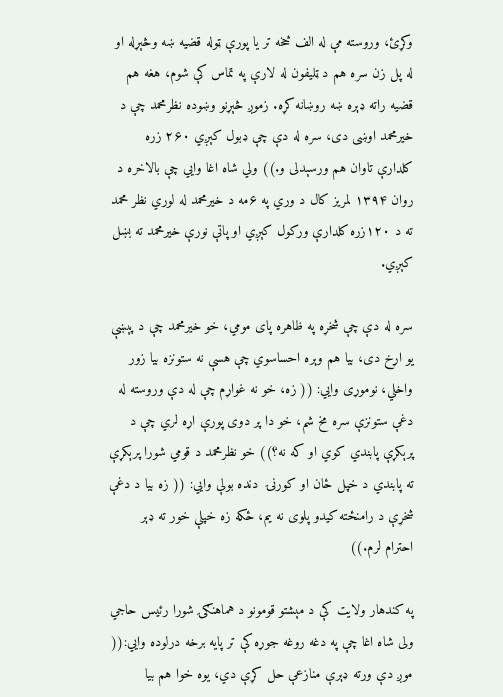وکړئ، وروسته مې له الف څخه تر یا پورې ټوله قضیه ښه وڅېړله او له پل زن سره هم د ټلیفون له لارې په تماس کې شوم، هغه هم قضیه راته ډېره ښه روښانه کړه. زموږ څېړنو وښوده نظرمحمد چې د خیرمحمد اوښی دی، سره له دې چې ډبول کېږي ۲۶۰ زره کلدارې تاوان هم ورسېدلی و.)) ولي شاه اغا وايي چې بالاخره د روان ۱۳۹۴ لمریز کال د وري په ۶مه د خیرمحمد له لوري نظر محمد ته د ۱۲۰زره کلدارې ورکول کېږي او پاتې نورې خیرمحمد ته بښل کېږي.

سره له دې چې شخړه په ظاهره پای مومي، خو خیرمحمد چې د پېښې یو اړخ دی، بیا هم وېره احساسوي چې هسې نه ستونزه بیا زور واخلي، نوموړی وايي: (( زه، خو نه غواړم چې له دې وروسته له دغې ستونزې سره مخ شم، خو دا پر دوی پورې اړه لري چې د پرېکړې پابندي کوي او که نه؟)) خو نظرمحمد د قومي شورا پرېکړې ته پابندي د خپل ځان او کورنۍ  دنده بولې وایي: (( زه بیا د دغې شخړې د رامنځته کیدو پلوی نه یم، ځکه زه خپلې خور ته ډېر احترام لرم.))

په کندهار ولایت کې د مېشتو قومونو د هماهنګۍ شورا رئیس حاجي ولی شاه اغا چې په دغه روغه جوړه کې تر پایه برخه درلوده وايي:(( موږ دې ورته ډېرې منازعې حل کړې دي، یوه خوا هم بیا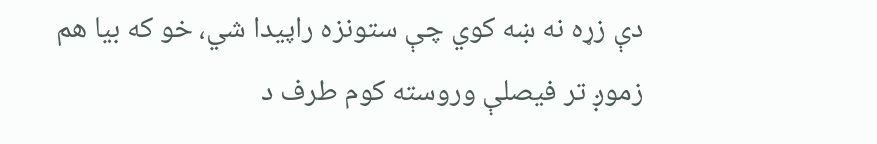دې زړه نه ښه کوي چې ستونزه راپیدا شي، خو که بیا هم زموږ تر فیصلې وروسته کوم طرف د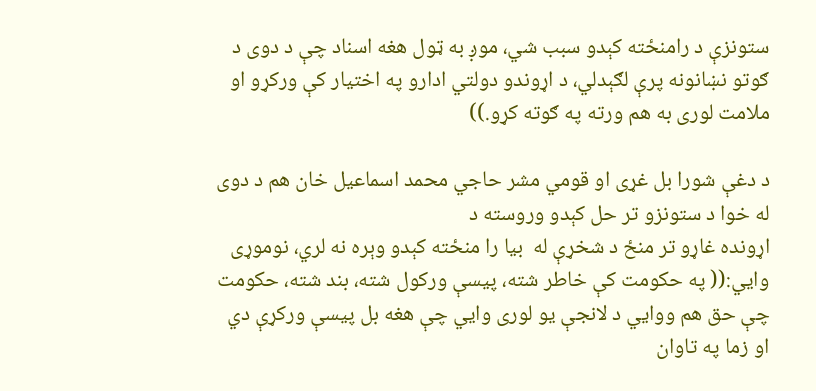ستونزې د رامنځته کېدو سبب شي، موږ به ټول هغه اسناد چې د دوی د ګوتو نښانونه پرې لګېدلي، د اړوندو دولتي ادارو په اختیار کې ورکړو او ملامت لوری به هم ورته په ګوته کړو.))

د دغې شورا بل غړی او قومي مشر حاجي محمد اسماعیل خان هم د دوی له خوا د ستونزو تر حل کېدو وروسته د                                                                                                            اړونده غاړو تر منځ د شخړې له  بیا را منځته کېدو وېره نه لري، نوموړی وايي:(( په حکومت کې خاطر شته، پیسې ورکول شته، بند شته، حکومت چې حق هم ووايي د لانجې یو لوری وايي چې هغه بل پیسې ورکړې دي او زما په تاوان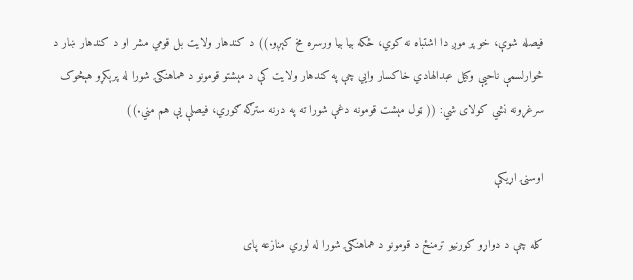فیصله شوې، خو پر موږ دا اشتباه نه کوي، ځکه بیا بیا ورسره مخ کېږو.)) د کندهار ولایت بل قومي مشر او د کندهار ښار د څوارلسمې ناحیې وکیل عبدالهادي خاکسار وايي چې په کندهار ولایت کې د مېشتو قومونو د هماهنګۍ شورا له پرېکړو هېڅوک سرغړونه نشي کولای شي: (( ټول مېشت قومونه دغې شورا ته په درنه سترګه ګوري، فیصلې یې هم مني.))

اوسنۍ اړیکې

کله چې د دواړو کورنیو ترمنځ د قومونو د هماهنګۍ شورا له لوري منازعه پای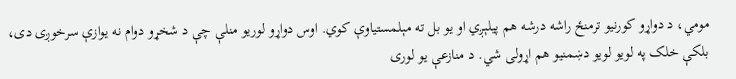مومي، د دواړو کورنیو ترمنځ راشه درشه هم پیلېږي او یو بل ته مېلمستیاوې کوي. اوس دواړو لوریو منلې چې د شخړو دوام نه یوازې سرخوږی دی، بلکې خلک په لویو لویو دښمنیو هم اړولی شي. د منازعې یو لوری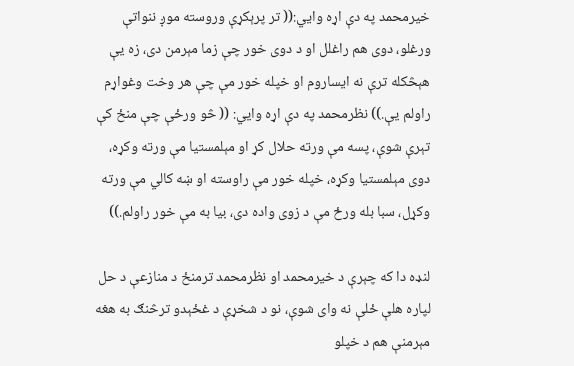خیرمحمد په دې اړه وايي:(( تر پرېکړې وروسته موږ ننواتې ورغلو، دوی هم راغلل او د دوی خور چې زما مېرمن دی، زه یې هېڅکله ترې نه ایساروم او خپله خور مې چې هر وخت وغواړم راولم یې.)) نظرمحمد په دې اړه وايي: (( څو ورځې چې منځ کې تېرې شوې، پسه مې ورته حلال کړ او مېلمستیا مې ورته وکړه، دوی مېلمستیا وکړه، خپله خور مې راوسته او ښه کالي مې ورته وکړل، سبا بله ورځ مې د زوی واده دی، بیا به مې خور راولم.))

لنډه دا که چېرې د خیرمحمد او نظرمحمد ترمنځ د منازعې د حل لپاره هلې ځلې نه وای شوې، نو د شخړې د غځېدو ترڅنګ به هغه مېرمنې هم د خپلو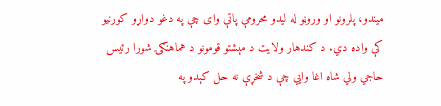میندو، پلرونو او وروڼو له لیدو محرومې پاتې وای چې په دغو دواړو کورنیو کې واده دي. د کندهار ولایت د مېشتو قومونو د هماهنګۍ شورا رئیس حاجي ولي شاه اغا وايي چې د شخړې نه حل کېدو په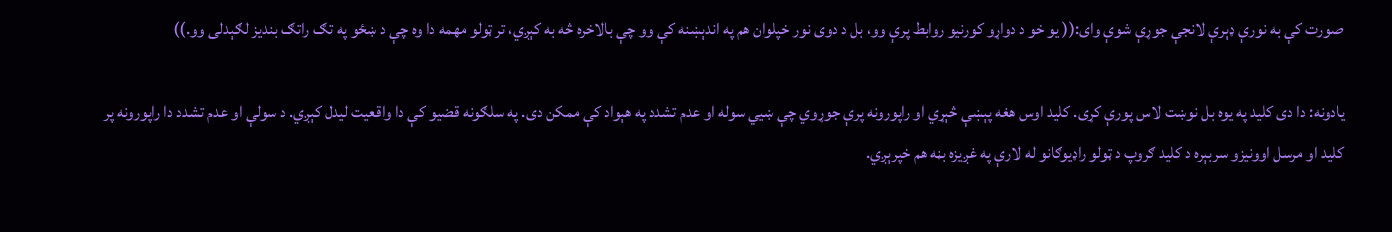صورت کې به نورې ډېرې لانجې جوړې شوې وای:(( یو خو د دواړو کورنیو روابط پرې وو، بل د دوی نور خپلوان هم په اندېښنه کې وو چې بالاخره څه به کېږي، تر ټولو مهمه دا وه چې د ښځو په تګ راتګ بندیز لګېدلی وو.))

یادونه: دا دی کلید په یوه بل نوښت لاس پورې کړی. کلید اوس هغه پېښې څېړي او راپورونه پرې جوړوي چې ښيي سوله او عدم تشدد په هېواد کې ممکن دی. په سلګونه قضیو کې دا واقعیت لیدل کېږي. د سولې او عدم تشدد دا راپورونه پر کلید او مرسل اوونیزو سربېره د کلید ګروپ د ټولو راډیوګانو له لارې په غږیزه بڼه هم خپرېږي.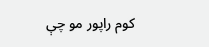کوم راپور مو چې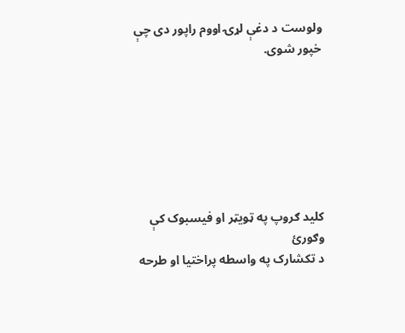ولوست د دغې لړۍ اووم راپور دی چې خپور شوی.







کلید ګروپ په ټویټر او فیسبوک کې وګورئ
د تکشارک په واسطه پراختیا او طرحه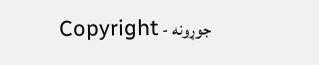جوړونه - Copyright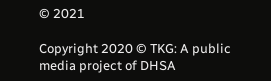© 2021

Copyright 2020 © TKG: A public media project of DHSA